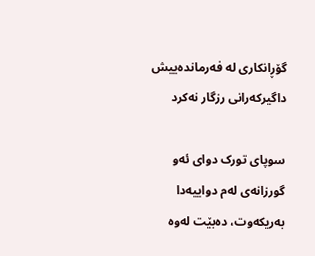گۆڕانکاری لە فەرماندەییش داگیرکەرانی رزگار نەکرد

سوپای تورک دوای ئەو گورزانەی لەم دواییەدا بەریکەوت، دەبێت لەوە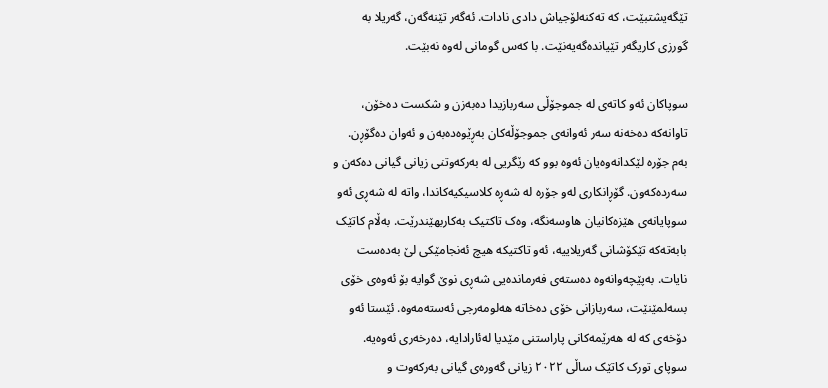تێگەیشتبێت، کە تەکنەلۆجیاش دادی نادات. ئەگەر تێنەگەن، گەریلا بە گورزی کاریگەر تێیاندەگەیەنێت. با کەس گومانی لەوە نەبێت.

سوپاکان ئەو کاتەی لە جموجۆڵی سەربازیدا دەبەزن و شکست دەخۆن، تاوانەکە دەخەنە سەر ئەوانەی جموجۆڵەکان بەڕێوەدەبەن و ئەوان دەگۆڕن. بەم جۆرە لێکدانەوەیان ئەوە بوو کە رێگریی لە بەرکەوتنی زیانی گیانی دەکەن و سەردەکەون. گۆڕانکاری لەو جۆرە لە شەڕە کلاسیکیەکاندا، واتە لە شەڕی ئەو سوپایانەی هێزەکانیان هاوسەنگە، وەک تاکتیک بەکاربهێندرێت. بەڵام کاتێک بابەتەکە تێکۆشانی گەریلاییە، ئەو تاکتیکە هیچ ئەنجامێکی لێ بەدەست نایات. بەپێچەوانەوە دەستەی فەرماندەیی شەڕی نوێ گوایە بۆ ئەوەی خۆی بسەلمێنێت، سەربازانی خۆی دەخاتە هەلومەرجی ئەستەمەوە. ئێستا ئەو دۆخەی کە لە هەرێمەکانی پاراستنی مێدیا لەئارادایە، دەرخەری ئەوەیە. سوپای تورک کاتێک ساڵی ٢٠٢٢ زیانی گەورەی گیانی بەرکەوت و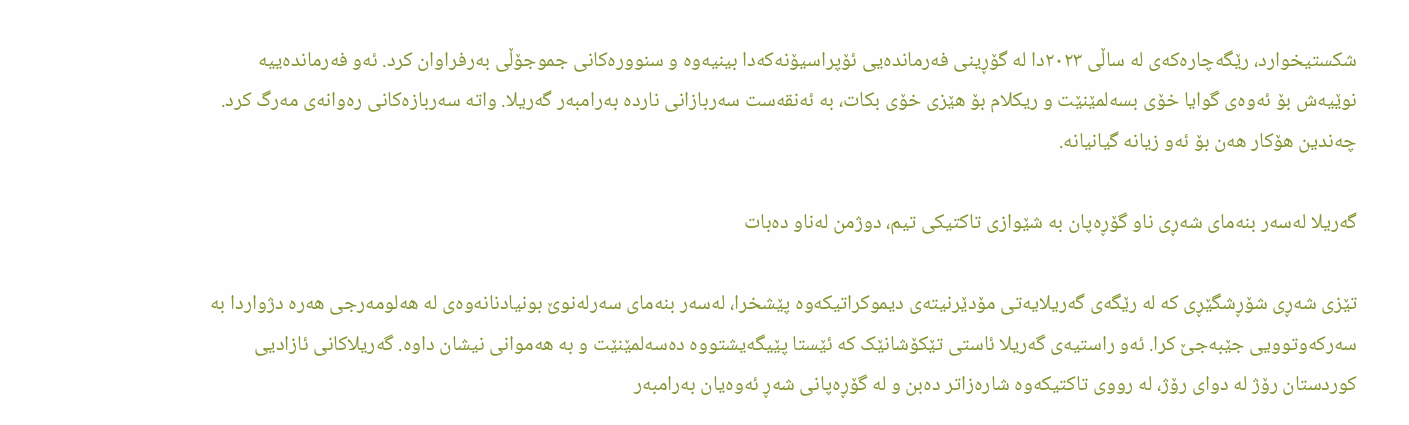شکستیخوارد، رێگەچارەکەی لە ساڵی ٢٠٢٣دا لە گۆڕینی فەرماندەیی ئۆپراسیۆنەکەدا بینیەوە و سنوورەکانی جموجۆڵی بەرفراوان کرد. ئەو فەرماندەییە نوێیەش بۆ ئەوەی گوایا خۆی بسەلمێنێت و ریکلام بۆ هێزی خۆی بکات، بە ئەنقەست سەربازانی ناردە بەرامبەر گەریلا. واتە سەربازەکانی رەوانەی مەرگ کرد. چەندین هۆکار هەن بۆ ئەو زیانە گیانیانە.

گەریلا لەسەر بنەمای شەڕی ناو گۆڕەپان بە شێوازی تاکتیکی تیم، دوژمن لەناو دەبات

تێزی شەڕی شۆڕشگێڕی کە لە رێگەی گەریلایەتی مۆدێرنیتەی دیموکراتیکەوە پێشخرا، لەسەر بنەمای سەرلەنوێ بونیادنانەوەی لە هەلومەرجی هەرە دژواردا بە سەرکەوتوویی جێبەجێ کرا. ئەو راستیەی گەریلا ئاستی تێکۆشانێک کە ئێستا پێیگەیشتووە دەسەلمێنێت و بە هەموانی نیشان داوە. گەریلاکانی ئازادیی کوردستان رۆژ لە دوای رۆژ، لە رووی تاکتیکەوە شارەزاتر دەبن و لە گۆڕەپانی شەڕ ئەوەیان بەرامبەر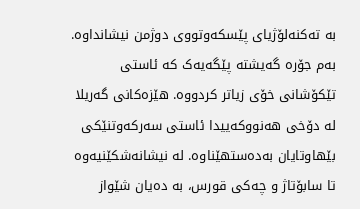بە تەکنەلۆژیای پێسکەوتووی دوژمن نیشانداوە. بەم جۆرە گەیشتە پێگەیەک کە ئاستی تێکۆشانی خۆی زیاتر کردووە. هێزەکانی گەریلا لە دۆخی هەنووکەییدا ئاستی سەرکەوتنێکی بێهاوتایان بەدەستهێناوە. لە نیشانەشکێنیەوە تا سابۆتاژ و چەکی قورس، بە دەیان شێواز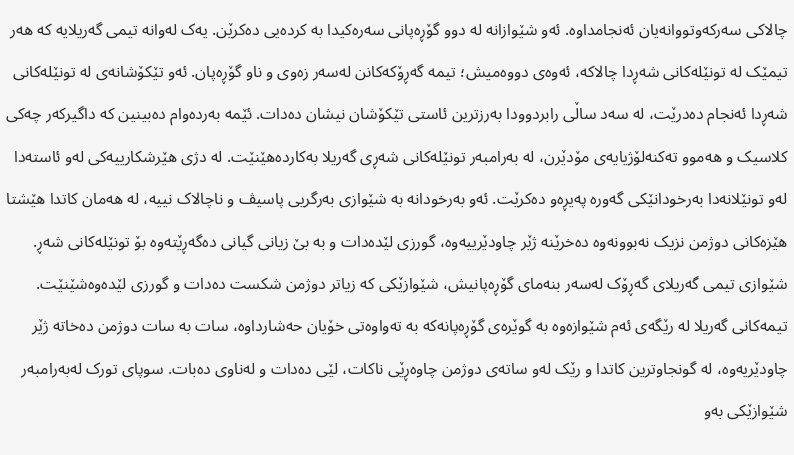چالاکی سەرکەوتووانەیان ئەنجامداوە. ئەو شێوازانە لە دوو گۆڕەپانی سەرەکیدا بە کردەیی دەکرێن. یەک لەوانە تیمی گەریلایە کە هەر تیمێک لە تونێلەکانی شەڕدا چالاکە، ئەوەی دووەمیش؛ تیمە گەڕۆکەکانن لەسەر زەوی و ناو گۆڕەپان. ئەو تێکۆشانەی لە تونێلەکانی شەڕدا ئەنجام دەدرێت، لە سەد ساڵی رابردوودا بەرزترین ئاستی تێکۆشان نیشان دەدات. ئێمە بەردەوام دەبینین کە داگیرکەر چەکی کلاسیک و هەموو تەکنەلۆژیایەی مۆدێرن، لە بەرامبەر تونێلەکانی شەڕی گەریلا بەکاردەهێنێت. لە دژی هێرشکارییەکی لەو ئاستەدا لەو تونێلانەدا بەرخودانێکی گەورە پەیڕەو دەکرێت. ئەو بەرخودانە بە شێوازی بەرگریی پاسیڤ و ناچالاک نییە، لە هەمان کاتدا هێشتا هێزەکانی دوژمن نزیک نەبوونەوە دەخرێنە ژێر چاودێرییەوە، گورزی لێدەدات و بە بێ زیانی گیانی دەگەڕێتەوە بۆ تونێلەکانی شەڕ. شێوازی تیمی گەریلای گەڕۆک لەسەر بنەمای گۆڕەپانیش، شێوازێکی کە زیاتر دوژمن شکست دەدات و گورزی لێدەوەشێنێت. تیمەکانی گەریلا لە رێگەی ئەم شێوازەوە بە گوێرەی گۆڕەپانەکە بە تەواوەتی خۆیان حەشارداوە، سات بە سات دوژمن دەخاتە ژێر چاودێریەوە، لە گونجاوترین کاتدا و رێک لەو ساتەی دوژمن چاوەڕێی ناکات، لێی دەدات و لەناوی دەبات. سوپای تورک لەبەرامبەر شێوازێکی بەو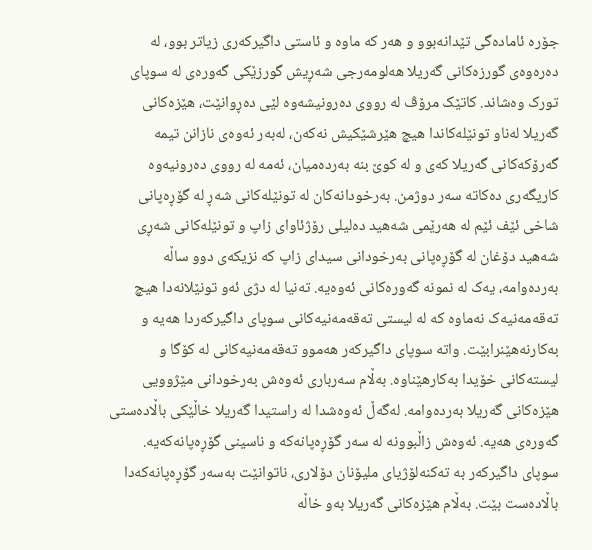جۆرە ئامادەگی تێدانەبوو و هەر کە ماوە و ئاستی داگیرکەری زیاتر بوو، لە دەرەوەی گورزەکانی گەریلا هەلومەرجی شەڕیش گورزێکی گەورەی لە سوپای تورک وەشاند. کاتێک مرۆڤ لە رووی دەرونیشەوە لێی دەڕوانێت، هێزەکانی گەریلا لەناو تونێلەکاندا هیچ هێرشێکیش نەکەن، لەبەر ئەوەی نازانن تیمە گەرۆکەکانی گەریلا کەی و لە کوێ بنە بەردەمیان، ئەمە لە رووی دەرونیەوە کاریگەری دەکاتە سەر دوژمن. بەرخودانەکان لە تونێلەکانی شەڕ لە گۆڕەپانی شاخی ئێف ئێم لە هەرێمی شەهید دەلیلی رۆژئاوای زاپ و تونێلەکانی شەڕی شەهید دۆغان لە گۆڕەپانی بەرخودانی سیدای زاپ کە نزیکەی دوو ساڵە بەردەوامە، یەک لە نمونە گەورەکانی ئەوەیە. تەنیا لە دژی ئەو تونێلانەدا هیچ تەقەمەنیەک نەماوە کە لە لیستی تەقەمەنیەکانی سوپای داگیرکەردا هەیە و بەکارنەهێنرابێت. واتە سوپای داگیرکەر هەموو تەقەمەنیەکانی لە کۆگا و لیستەکانی خۆیدا بەکارهێناوە. بەڵام سەرباری ئەوەش بەرخودانی مێژوویی هێزەکانی گەریلا بەردەوامە. لەگەڵ ئەوەشدا لە راستیدا گەریلا خاڵێکی باڵادەستی گەورەی هەیە. ئەوەش زاڵبوونە لە سەر گۆڕەپانەکە و ناسینی گۆڕەپانەکەیە. سوپای داگیرکەر بە تەکنەلۆژیای ملیۆنان دۆلاری، ناتوانێت بەسەر گۆڕەپانەکەدا باڵادەست بێت. بەڵام هێزەکانی گەریلا بەو خاڵە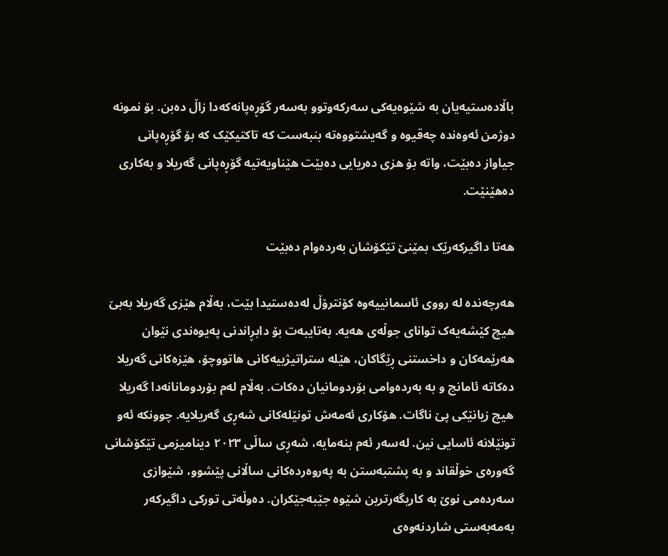باڵادەستیەیان بە شێوەیەکی سەرکەوتوو بەسەر گۆڕەپانەکەدا زاڵ دەبن. بۆ نمونە دوژمن ئەوەندە چەقیوە و گەیشتووەتە بنبەست کە تاکتیکێک کە بۆ گۆڕەپانی جیاواز دەبێت، واتە بۆ هزی دەریایی دەبێت هێناویەتیە گۆڕەپانی گەریلا و بەکاری دەهێنێت.

هەتا داگیرکەرێک بمێنێ تێکۆشان بەردەوام دەبێت

هەرچەندە لە رووی ئاسمانییەوە کۆنترۆڵ لەدەستیدا بێت، بەڵام هێزی گەریلا بەبێ هیچ کێشەیەک توانای جوڵەی هەیە. بەتایبەت بۆ دابڕاندنی پەیوەندی نێوان هەرێمەکان و داخستنی ڕێگاکان، هێلە ستراتیژییەکانی هاتووچۆ، هێزەکانی گەریلا دەکاتە ئامانج و بە بەردەوامی بۆردومانیان دەکات. بەڵام لەم بۆردومانانەدا گەریلا هیچ زیانێکی پێ ناگات. هۆکاری ئەمەش تونێلەکانی شەڕی گەریلایە. چوونکە ئەو تونێلانە ئاسایی نین. لەسەر ئەم بنەمایە، شەڕی ساڵی ٢٠٢٣ دینامیزمی تێکۆشانی گەورەی خوڵقاند و بە پشتبەستن بە پەروەردەکانی ساڵانی پێشوو، شێوازی سەردەمی نوێ بە کاریگەرترین شێوە جێبەجێکران. دەوڵەتی تورکی داگیرکەر بەمەبەستی شاردنەوەی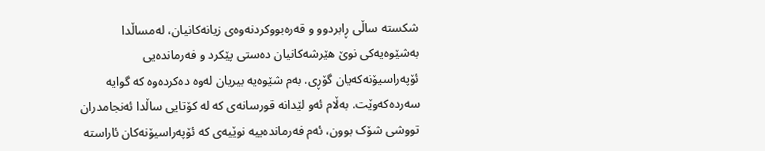شکستە ساڵی ڕابردوو و قەرەبووکردنەوەی زیانەکانیان، لەمساڵدا بەشێوەیەکی نوێ هێرشەکانیان دەستی پێکرد و فەرماندەیی ئۆپەراسیۆنەکەیان گۆڕی. بەم شێوەیە بیریان لەوە دەکردەوە کە گوایە سەردەکەوێت. بەڵام ئەو لێدانە قورسانەی کە لە کۆتایی ساڵدا ئەنجامدران تووشی شۆک بوون، ئەم فەرماندەییە نوێیەی کە ئۆپەراسیۆنەکان ئاراستە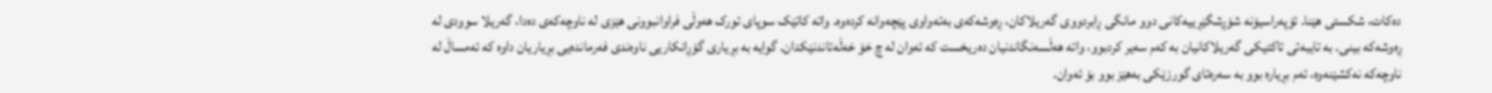دەکات، شکستی هێنا. ئۆپەراسیۆنە شۆڕشگێڕییەکانی دوو مانگی ڕابردووی گەریلاکان، ڕەوشەکەی بەتەواوی پێچەوانە کردەوە. واتە کاتێک سوپای تورک هەوڵی فراوانبوونی هێزی لە ناوچەکەی دەدا، گەریلا سوودی لە ڕەوشەکە بینی. بە تایبەتی تاکتیکی گەریلاکانیان بە کەم سەیر کردبوو، واتە هەڵسەنگاندنیان دەریخست کە ئەوان لە چ خۆ خەڵەتاندنێکدان. گوایە بە بڕیاری گۆڕانکاریی ناوەندی فەرماندەیی بڕیاریان داوە کە ئەمساڵ لە ناوچەکە نەکشێنەوە، ئەم بڕیارە بوو بە سەرەتای گورزێکی بەهێز بوو بۆ ئەوان.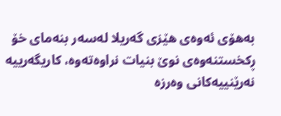بەهۆی ئەوەی هێزی گەریلا لەسەر بنەمای خۆ ڕکخستنەوەی نوێ بنیات نراوەتەوە، کاریگەرییە نەرێنییەکانی وەرزە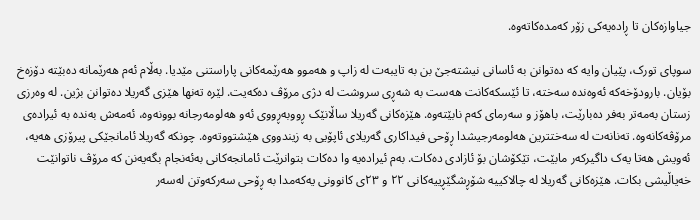جیاوازەکان تا ڕادەیەکی زۆر کەمدەکاتەوە.

سوپای تورک، پێیان وایە کە دەتوانن بە ئاسانی نیشتەجێ بن بە تایبەت لە زاپ و هەموو هەرێمەکانی پاراستنی مێدیا. بەڵام ئەم هەرێمانە دەبێتە دۆزەخ بۆیان. بارودۆخەکە ئەوەندە سەختە، تا ئێسکەکانت هەست بە شەڕی سروشت لە دژی مرۆڤ دەکەیت. لێرە تەنها هێزی گەریلا دەتوانن بژین. لە وەرزی زستان بەمەتر بەفر دەبارێت، باهۆز و سەرمای کەم نابێتەوە. هێزەکانی گەریلا ساڵانێک ڕووبەڕووی ئەو هەلومەرجانە بوونەوە، ئەمەش بەندە بە ئیرادەی مرۆڤەکانەوە. تەنانەت لە سەختترین هەلومەرجیشدا ڕۆحی فیداکاری گەریلای ئاپۆیی بە زیندووی هێشتووتەوە. چونکە گەریلا ئامانجێکی پیرۆزی هەیە، ئەویش هەتا یەک داگیرکەر مابێت، تێکۆشان بۆ ئازادی دەکات. بەم ئیرادەیە وا دەکات بتوانرێت ئامانجەکانی بەئەنجام بگەیەنن کە مرۆڤ ناتوانێت خەیاڵیشی بکات. هێزەکانی گەریلا لە چالاکییە شۆڕشگێڕییەکانی ٢٢ و ٢٣ی کانوونی یەکەمدا بە ڕۆحی سەرکەوتن لەسەر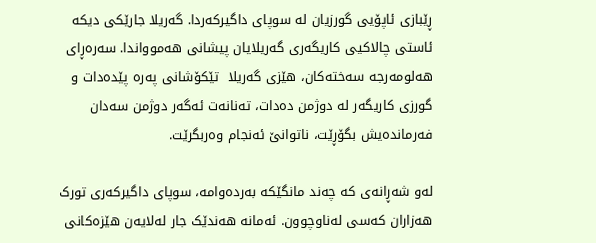ڕێبازی ئاپۆیی گورزیان لە سوپای داگیرکەردا. گەریلا جارێکی دیکە ئاستی چالاکیی کاریگەری گەریلایان پیشانی هەموواندا. سەرەڕای هەلومەرجە سەختەکان، هێزی گەریلا  تێکۆشانی پەرە پێدەدات و گورزی کاریگەر لە دوژمن دەدات، تەنانەت ئەگەر دوژمن سەدان فەرماندەیش بگۆڕێت، ناتوانێ ئەنجام وەربگرێت.

لەو شەڕانەی کە چەند مانگێکە بەردەوامە، سوپای داگیرکەری تورک هەزاران کەسی لەناوچوون. ئەمانە هەندێک جار لەلایەن هێزەکانی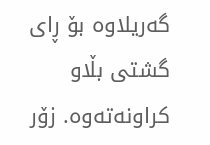گەریلاوە بۆ ڕای گشتی بڵاو کراونەتەوە. زۆر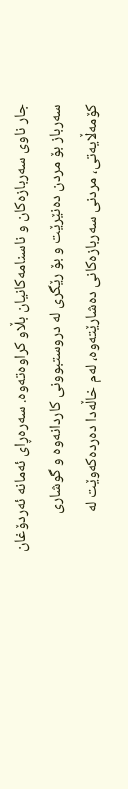جار ناوی سەربازەکان و ناسنامەکانیان بڵاو کراوەتەوە. سەرەڕای ئەمانە ئەردۆغان سەرباز بۆ مردن دەنێرێت و بۆ رێگری لە دروستبوونی کاردانەوە و گوشاری کۆمەڵایەتی، مردنی سەربازەکانی دەشارێتەوە، لەم خاڵەدا دەردەکەوێت لە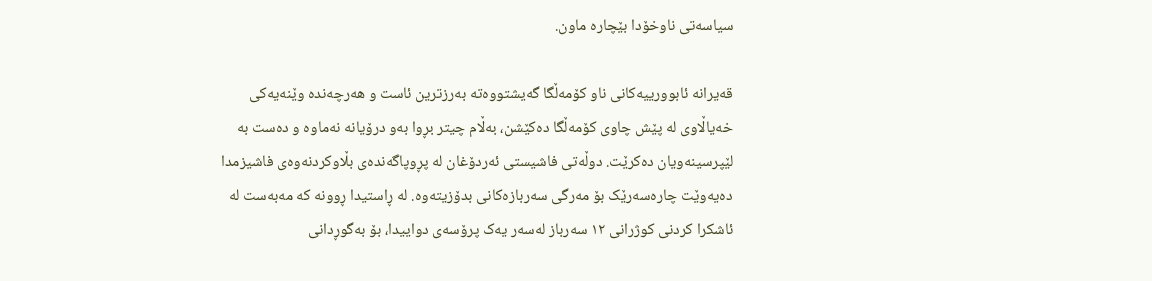سیاسەتی ناوخۆدا بێچارە ماون.

قەیرانە ئابوورییەکانی ناو کۆمەڵگا گەیشتووەتە بەرزترین ئاست و هەرچەندە وێنەیەکی خەیاڵاوی لە پێش چاوی کۆمەڵگا دەکێشن، بەڵام چیتر بڕوا بەو درۆیانە نەماوە و دەست بە لێپرسینەویان دەکرێت. دوڵەتی فاشیستی ئەردۆغان لە پڕوپاگەندەی بڵاوکردنەوەی فاشیزمدا دەیەوێت چارەسەرێک بۆ مەرگی سەربازەکانی بدۆزیتەوە. لە ڕاستیدا ڕوونە کە مەبەست لە ئاشکرا کردنی کوژرانی ١٢ سەرباز لەسەر یەک پرۆسەی دواییدا، بۆ بەگوڕدانی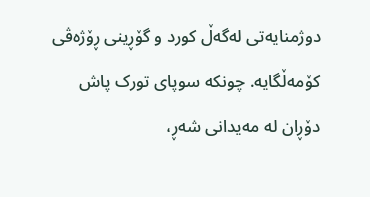دوژمنایەتی لەگەڵ کورد و گۆڕینی ڕۆژەڤی کۆمەڵگایە. چونکە سوپای تورک پاش دۆڕان لە مەیدانی شەڕ،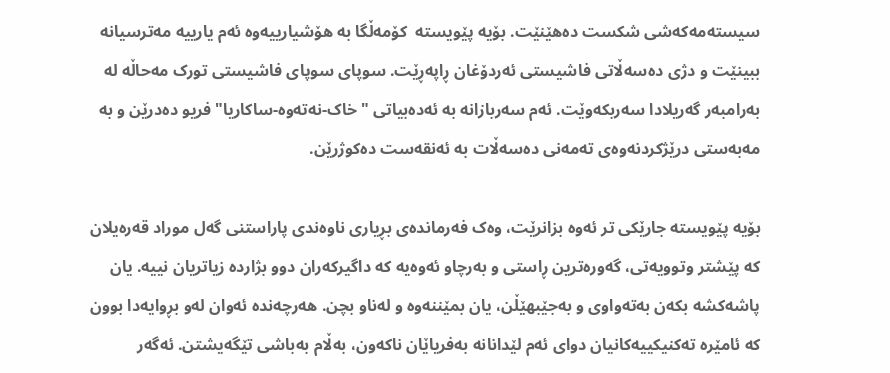سیستەمەکەشی شکست دەهێنێت. بۆیە پێویستە  کۆمەڵگا بە هۆشیارییەوە ئەم یارییە مەترسیانە ببینێت و دژی دەسەڵاتی فاشیستی ئەردۆغان ڕاپەڕێت. سوپای سوپای فاشیستی تورک مەحاڵە لە بەرامبەر گەریلادا سەربکەوێت. ئەم سەربازانە بە ئەدەبیاتی "خاک-نەتەوە-ساکاریا" فریو دەدرێن و بە مەبەستی درێژکردنەوەی تەمەنی دەسەڵات بە ئەنقەست دەکوژرێن.

بۆیە پێویستە جارێکی تر ئەوە بزانرێت، وەک فەرماندەی بڕیاری ناوەندی پاراستنی گەل موراد قەرەیلان کە پێشتر وتوویەتی، گەورەترین ڕاستی و بەرچاو ئەوەیە کە داگیرکەران دوو بژاردە زیاتریان نییە. یان پاشەکشە بکەن بەتەواوی و بەجێبهێڵن، یان بمێننەوە و لەناو بچن. هەرچەندە ئەوان لەو بڕوایەدا بوون کە ئامێرە تەکنیکییەکانیان دوای ئەم لێدانانە بەفریاێان ناکەون، بەڵام بەباشی تێگەیشتن. ئەگەر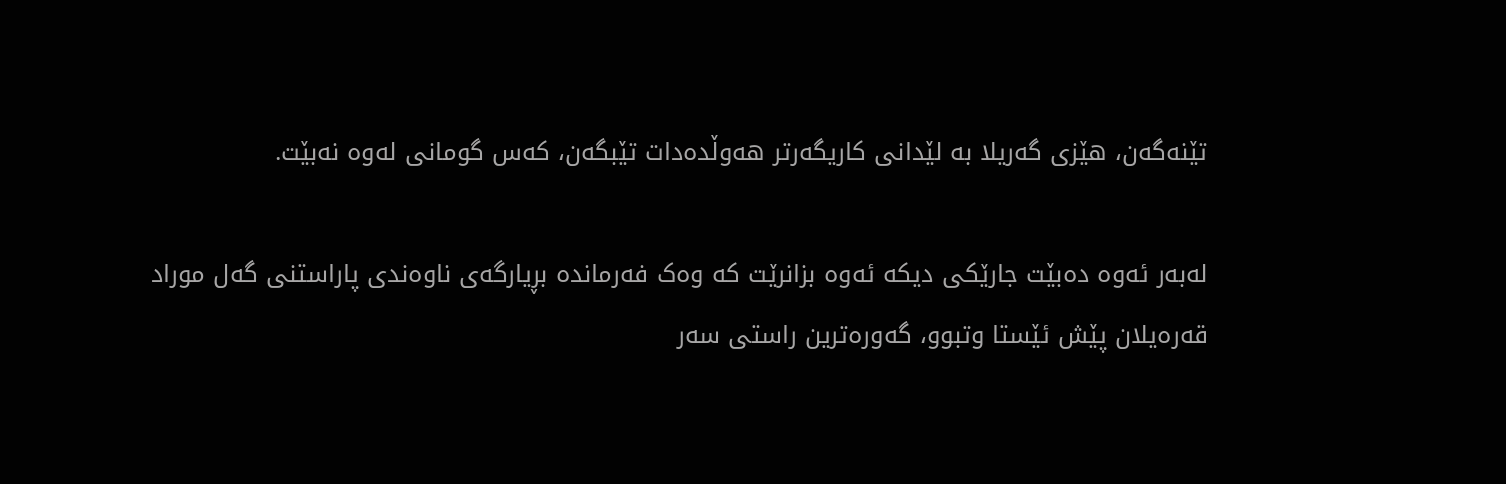تێنەگەن، هێزی گەریلا بە لێدانی کاریگەرتر هەوڵدەدات تێبگەن، کەس گومانی لەوە نەبێت.

لەبەر ئەوە دەبێت جارێکی دیکە ئەوە بزانرێت کە وەک فەرماندە بڕیارگەی ناوەندی پاراستنی گەل موراد قەرەیلان پێش ئێستا وتبوو، گەورەترین راستی سەر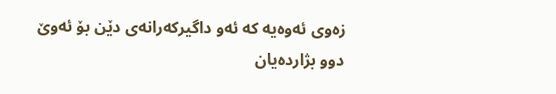زەوی ئەوەیە کە ئەو داگیرکەرانەی دێن بۆ ئەوێ دوو بژاردەیان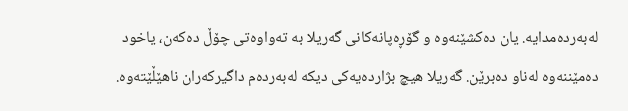لەبەردەمدایە. یان دەکشێنەوە و گۆڕەپانەکانی گەریلا بە تەواوەتی چۆڵ دەکەن، یاخود دەمێننەوە لەناو دەبرێن. گەریلا هیچ بژاردەیەکی دیکە لەبەردەم داگیرکەران ناهێڵێتەوە.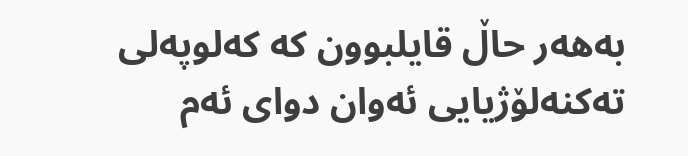بەهەر حاڵ قایلبوون کە کەلوپەلی تەکنەلۆژیایی ئەوان دوای ئەم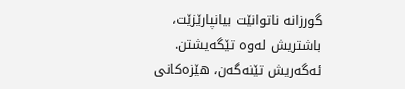گورزانە ناتوانێت بیانپارێزێت، باشتریش لەوە تێگەیشتن. ئەگەریش تێنەگەن، هێزەکانی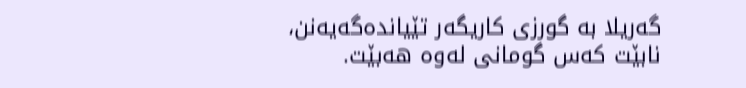گەریلا بە گورزی کاریگەر تێیاندەگەیەنن، نابێت کەس گومانی لەوە هەبێت.